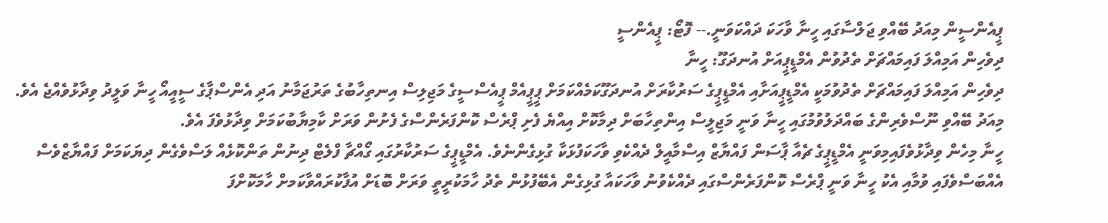ޕީއެންސީން މިއަދު ބޭއްވި ޖަލްސާގައި ހީނާ ވާހަކަ ދައްކަވަނީ.-- ފޮޓޯ: ޕީއެންސީ
ދިވެހިން އަމިއްލަ ފައިމައްޗަށް ތެދުވުން އެމްޑީޕީއަށް އުނދަގޫ: ހީނާ
ދިވެހިން އަމިއްލަ ފައިމައްޗަށް ތެދުވުމަކީ އެމްޑީޕީއަށާއި އެމްޑީޕީގެ ސަރުކާރަށް އުނދަގޫކަމެއްކަމަށް ޕީޕީއެމް ޕީއެސްސީގެ މަޖިލިސް އިނތިހާބުގެ ތަރުޖަމާނު އަދި އެންސްޕާގެ ސީއީއޯ ހީނާ ވަލީދު ވިދާޅުވެއްޖެ އެވެ.
މިއަދު ބޭއްވި ނޫސްވެރިންގެ ބައްދަލުވުމުގައި ހީނާ ވަނީ މަޖިލީސް އިންތިހާބަށް ދިމާކޮށް އިއްޔެ ފެށި ޕްރެސް ކޮންފަރެންސްގެ ފެށުން ވަރަށް ކާމިޔާބުކަމަށް ވިދާޅުވެފަ އެވެ.
ހީނާ މިހެން ވިދާޅުވެފައިމިވަނީ އެމްޑީޕީގެ ޗެއާ ޕާސަން ފައްޔާޒް އިސްމާއީލް ދެއްކެވި ވާހަކަފުޅަކާ ގުޅިގެންނެވެ. އެމްޑީޕީގެ ސަރުކާރުގައި ގޯއްޗާ ފްލެޓް ދިނުން ތަންކޮޅެއް ލަސްވެގެން ދިޔަކަމަށް ފައްޔާޒްވެސް އެއްބަސްވެފައި ވުމާއި އެކު ހީނާ ވަނީ ޕްރެސް ކޮންފަރެންސްގައި ދެއްކެވުނު ވާހަކައާ ގުޅިގެން އެބޭފުޅުން ތެދު ހާމަކުރީތީ ވަރަށް ބޮޑަށް އުފާކުރައްވާކަމށް ހާމަކޮށްފަ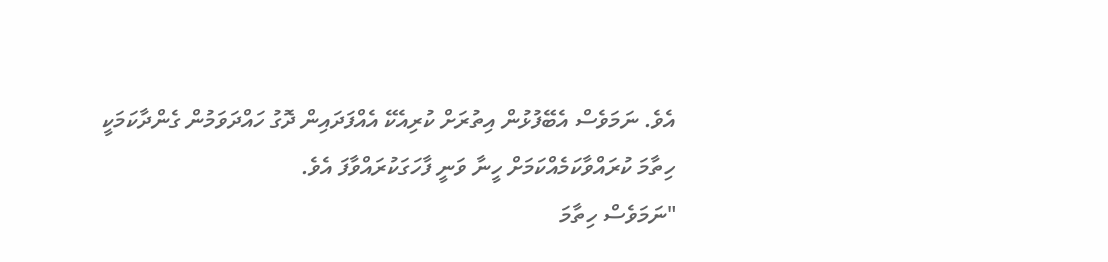އެވެ. ނަމަވެސް އެބޭފުޅުން އިތުރަށް ކުރިއެކޭ އެއްފަދައިން ދޮގު ހައްދަވަމުން ގެންދާކަމަކީ ހިތާމަ ކުރައްވާކަމެއްކަމަށް ހީނާ ވަނީ ފާހަގަކުރައްވާފަ އެވެ.
"ނަމަވެސް ހިތާމަ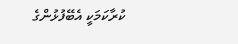ކުރާކަމަކީ އެބޭފުޅުންގެ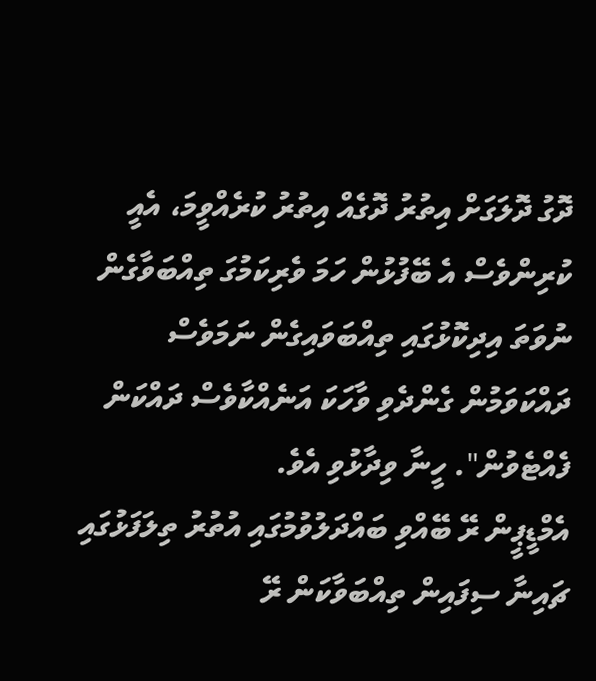ދޮގު ދޮލަގަށް އިތުރު ދޮގެއް އިތުރު ކުރެއްވީމަ، އެއީ ކުރިންވެސް އެ ބޭފުޅުން ހަމަ ވެރިކަމުގަ ތިއްބަވާގެން ނުވަތަ އިދިކޮޅުގައި ތިއްބަވައިގެން ނަމަވެސް ދައްކަވަމުން ގެންދެވި ވާހަކަ އަނެއްކާވެސް ދައްކަން ފެއްޓެވުން". ހީނާ ވިދާޅުވި އެވެ.
އެމްޑީޕީން ރޭ ބޭއްވި ބައްދަލުވުމުގައި އުތުރު ތިލަފަޅުގައި ޗައިނާ ސިފައިން ތިއްބަވާކަން ރޭ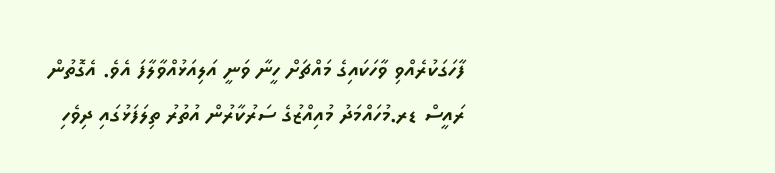ފާހަގަކުރެއްވި ވާހަކައިގެ މައްޗަށް ހީނާ ވަނީ އަލިއަޅުއްވާލާފަ އެވެ. އެގޮތުން ރައީސް ޑރ.މުހައްމަދު މުއިއްޒުގެ ސަރުކާރުން އުތުރު ތިލަފަޅުގައި ދިވެހި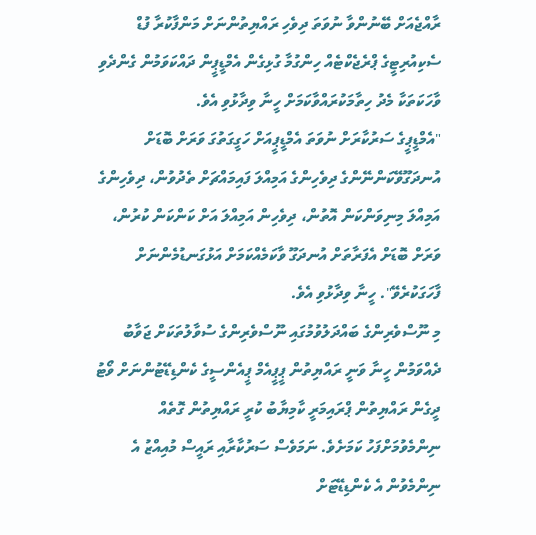ރާއްޖެއަށް ބޭނުންވާ ނުވަތަ ދިވެހި ރައްޔިތުންނަށް މަންފާކުރާ ފުޑް ސެކިއުރިޓީގެ ޕްރެޖެކްޓެއް ހިންގުމާ ގުޅިގެން އެމްޑީޕީން ދައްކަވަމުން ގެންދެވި ވާހަކަތަކާ މެދު ހިތާމަކުރައްވާކަމަށް ހީނާ ވިދާޅުވި އެވެ.
"އެމްޑީޕީގެ ސަރުކާރަށް ނުވަތަ އެމްޑީޕީއަށް ހަގީގަތުގަ ވަރަށް ބޮޑަށް އުނދަގޫވޭކަންނޭންގެ ދިވެހިންގެ އަމިއްލަ ފައިމައްޗަށް ތެދުވުން، ދިވެހިންގެ އަމިއްލަ މިނިވަންކަން އޮތުން، ދިވެހިން އަމިއްލަ އަށް ކަންކަން ކުރުން، ވަރަށް ބޮޑަށް އެފަރާތަށް އުނދަގޫ ވާކަމެއްކަމަށް އަޅުގަނޑުމެންނަށް ފާހަގަކުރެވޭ". ހީނާ ވިދާޅުވި އެވެ.
މި ނޫސްވެރިންގެ ބައްދަލުވުމުގައި ނޫސްވެރިންގެ ސުވާލުތަކަށް ޖަވާބު ދެއްވަމުން ހީނާ ވަނީ ރައްޔިތުން ޕީޕީއެމް ޕީއެންސީގެ ކެންޑިޑޭޓުންނަށް ވޯޓު ދީގެން ރައްޔިތުން ޕްރައިމަރީ ކާމިޔާބު ކުރީ ރައްޔިތުން ގޮތެއް ނިންމެވުމަށްފަހު ކަމަށެވެ. ނަމަވެސް ސަރުކާރާއި ރައީސް މުއިއްޒު އެ ނިންމެވުން އެ ކެންޑިޑޭޓަށް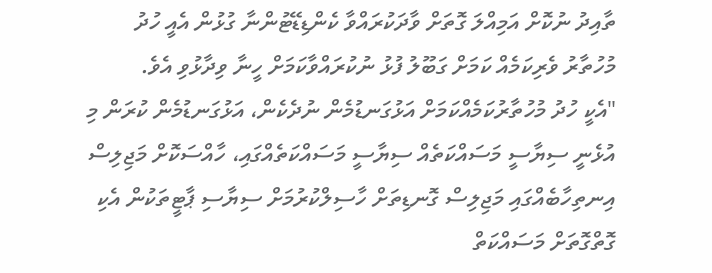ތާއިދު ނުކޮށް އަމިއްލަ ގޮތަށް ވާދަކުރައްވާ ކެންޑިޑޭޓުންނާ ގުޅުން އެއީ ހުދު މުހުތާރު ވެރިކަމެއް ކަމަށް ގަބޫލު ފުޅު ނުކުރައްވާކަމަށް ހީނާ ވިދާޅުވި އެވެ.
"އެކީ ހުދު މުހުތާރުކަމެއްކަމަށް އަޅުގަނޑުމެން ނުދެކެން، އަޅުގަނޑުމެން ކުރަން މި އުޅެނީ ސިޔާސީ މަސައްކަތެއް ސިޔާސީ މަސައްކަތެއްގައި، ހާއްސަކޮށް މަޖިލިސް އިނތިހާބެއްގައި މަޖިލިސް ގޮނޑިތަށް ހާސިލްކުރުމަށް ސިޔާސި ޕާޓީތަކުން އެކި ގޮތްގޮތަށް މަސައްކަތް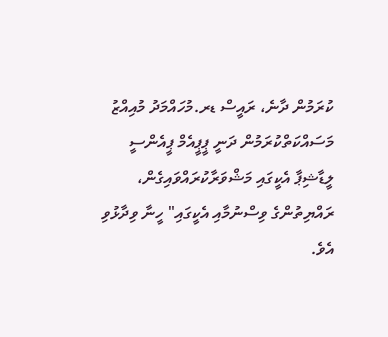ކުރަމުން ދާނެ، ރައީސް ޑރ.މުހައްމަދު މުއިއްޒު މަސައްކަތްކުރަމުން ދަނީ ޕީޕީއެމް ޕީއެންސީ ލީޑާޝިޕާ އެކީގައި މަޝްވަރާކުރައްވައިގެން، ރައްޔިތުންގެ ވިސްނުމާއި އެކީގައި" ހީނާ ވިދާޅުވި އެވެ.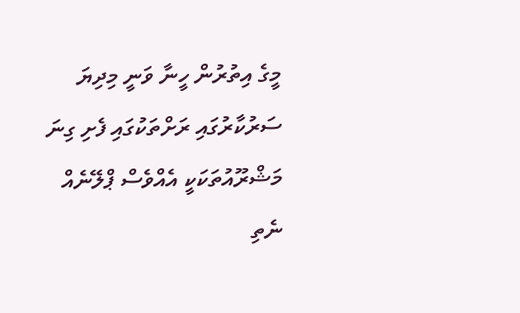މީގެ އިތުރުން ހީނާ ވަނީ މިދިޔަ ސަރުކާރުގައި ރަށްތަކުގައި ފެށި ގިނަ މަޝްރޫއުތަކަކީ އެއްވެސް ޕްލޭނެއް ނެތި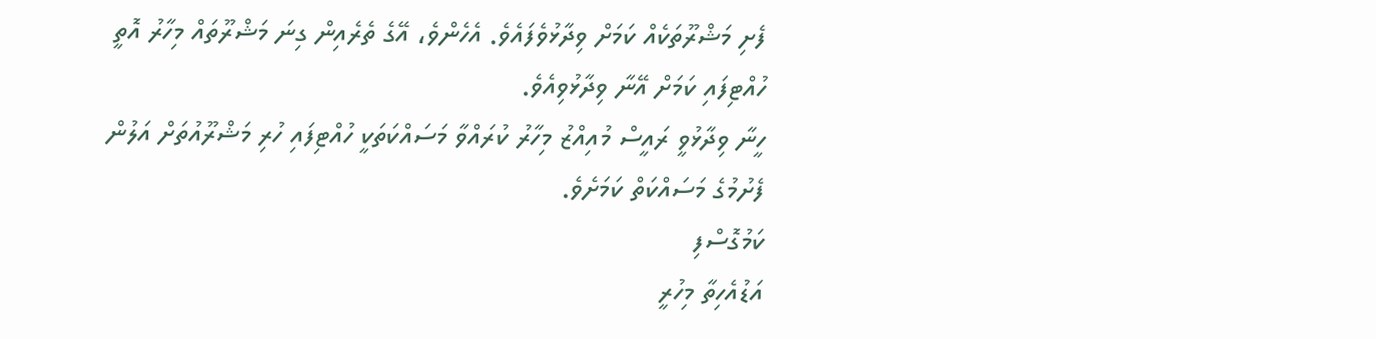ފެށި މަޝްރޫތަކެއް ކަމަށް ވިދާޅުވެފައެވެ. އެހެންވެ، އޭގެ ތެރެއިން ގިނަ މަޝްރޫތައް މިހާރު އޮތީ ހުއްޓިފައި ކަމަށް އޭނާ ވިދާޅުވިއެވެ.
ހީނާ ވިދާޅުވީ ރައީސް މުއިއްޒު މިހާރު ކުރައްވާ މަސައްކަތަކީ ހުއްޓިފައި ހުރި މަޝްރޫއުތަށް އަލުން ފެށުމުގެ މަސައްކަތް ކަމަށެވެ.
ކަމުގޮސްފި
އަޑުއެހިތާ މިހުރީ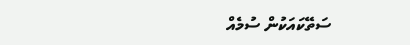ސަތޭކައަކުން ސުމެއް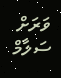ވަރަށް ސަލާމް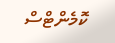ކޮމެންޓްސް